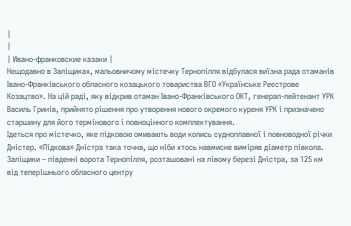|
|
| Ивано-франковские казаки |
Нещодавно в Заліщиках, мальовничому містечку Тернопілля відбулася виїзна рада отаманів Івано-Франківського обласного козацького товариства ВГО «Українське Реєстрове Козацтво». На цій раді, яку відкрив отаман Івано-Франківського ОКТ, генерал-лейтенант УРК Василь Гринів, прийнято рішення про утворення нового окремого куреня УРК і призначено старшину для його термінового і повноцінного комплектування.
Ідеться про містечко, яке підковою омивають води колись судноплавної і повноводної річки Дністер. «Підкова» Дністра така точна, що ніби хтось навмисне виміряв діаметр півкола. Заліщики – південні ворота Тернопілля, розташовані на лівому березі Дністра, за 125 км від теперішнього обласного центру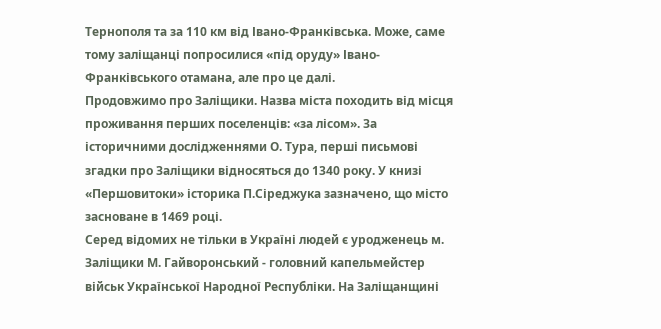Тернополя та за 110 км від Івано-Франківська. Може, саме тому заліщанці попросилися «під оруду» Івано-Франківського отамана, але про це далі.
Продовжимо про Заліщики. Назва міста походить від місця проживання перших поселенців: «за лісом». За історичними дослідженнями О. Тура, перші письмові згадки про Заліщики відносяться до 1340 року. У книзі «Першовитоки» історика П.Сіреджука зазначено, що місто засноване в 1469 році.
Серед відомих не тільки в Україні людей є уродженець м. Заліщики М. Гайворонський - головний капельмейстер військ Української Народної Республіки. На Заліщанщині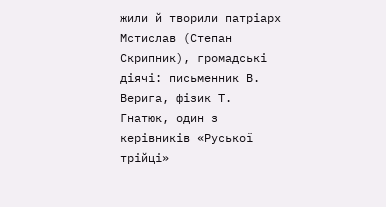жили й творили патріарх Мстислав (Степан Скрипник), громадські діячі: письменник В. Верига, фізик Т. Гнатюк, один з керівників «Руської трійці»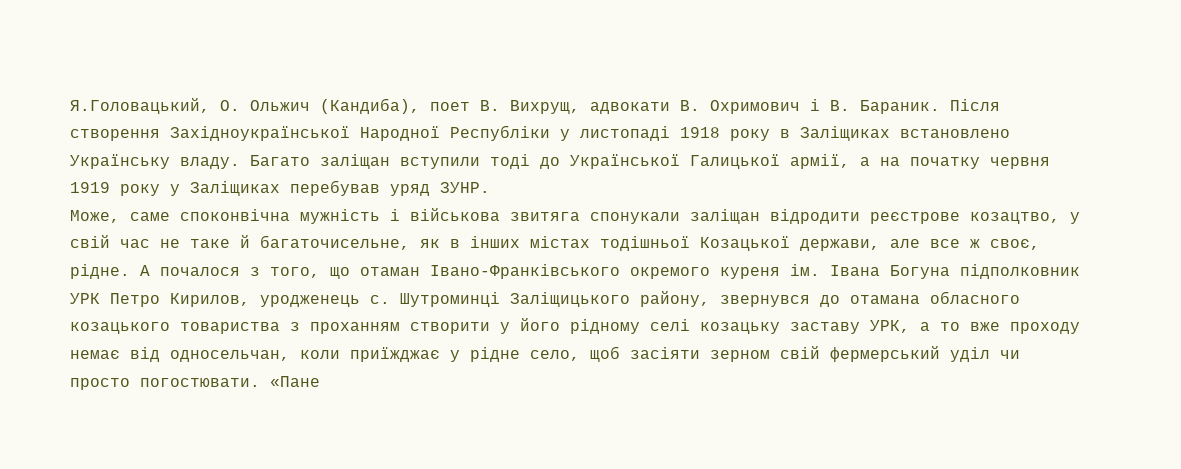Я.Головацький, О. Ольжич (Кандиба), поет В. Вихрущ, адвокати В. Охримович і В. Бараник. Після створення Західноукраїнської Народної Республіки у листопаді 1918 року в Заліщиках встановлено Українську владу. Багато заліщан вступили тоді до Української Галицької армії, а на початку червня 1919 року у Заліщиках перебував уряд ЗУНР.
Може, саме споконвічна мужність і військова звитяга спонукали заліщан відродити реєстрове козацтво, у свій час не таке й багаточисельне, як в інших містах тодішньої Козацької держави, але все ж своє, рідне. А почалося з того, що отаман Івано-Франківського окремого куреня ім. Івана Богуна підполковник УРК Петро Кирилов, уродженець с. Шутроминці Заліщицького району, звернувся до отамана обласного козацького товариства з проханням створити у його рідному селі козацьку заставу УРК, а то вже проходу немає від односельчан, коли приїжджає у рідне село, щоб засіяти зерном свій фермерський уділ чи просто погостювати. «Пане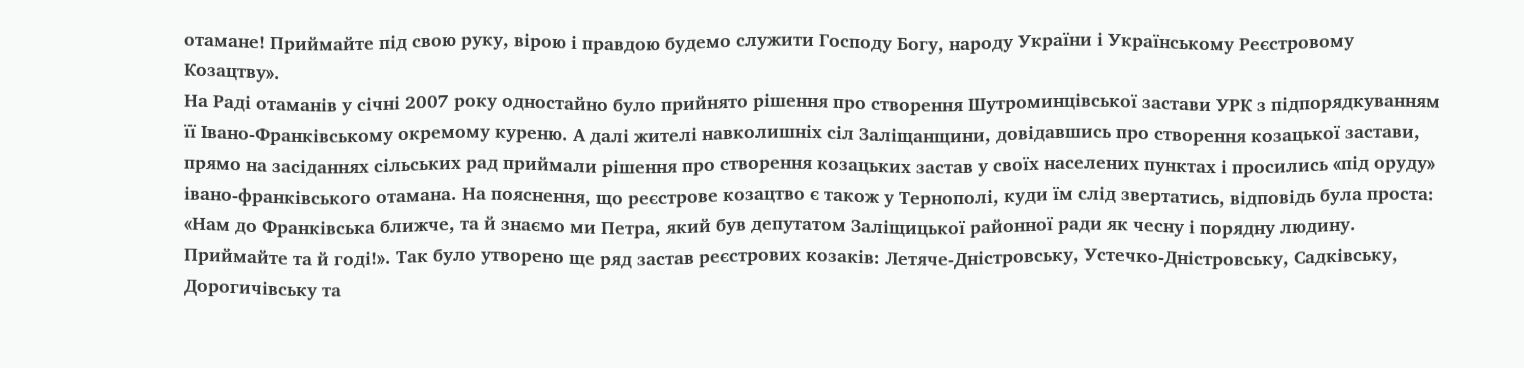отамане! Приймайте під свою руку, вірою і правдою будемо служити Господу Богу, народу України і Українському Реєстровому Козацтву».
На Раді отаманів у січні 2007 року одностайно було прийнято рішення про створення Шутроминцівської застави УРК з підпорядкуванням її Івано-Франківському окремому куреню. А далі жителі навколишніх сіл Заліщанщини, довідавшись про створення козацької застави, прямо на засіданнях сільських рад приймали рішення про створення козацьких застав у своїх населених пунктах і просились «під оруду» івано-франківського отамана. На пояснення, що реєстрове козацтво є також у Тернополі, куди їм слід звертатись, відповідь була проста: «Нам до Франківська ближче, та й знаємо ми Петра, який був депутатом Заліщицької районної ради як чесну і порядну людину. Приймайте та й годі!». Так було утворено ще ряд застав реєстрових козаків: Летяче-Дністровську, Устечко-Дністровську, Садківську, Дорогичівську та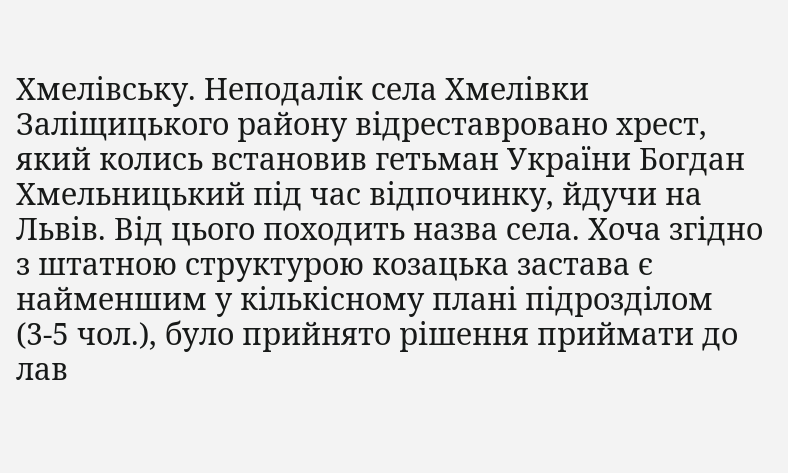Хмелівську. Неподалік села Хмелівки Заліщицького району відреставровано хрест, який колись встановив гетьман України Богдан Хмельницький під час відпочинку, йдучи на Львів. Від цього походить назва села. Хоча згідно з штатною структурою козацька застава є найменшим у кількісному плані підрозділом (3-5 чол.), було прийнято рішення приймати до лав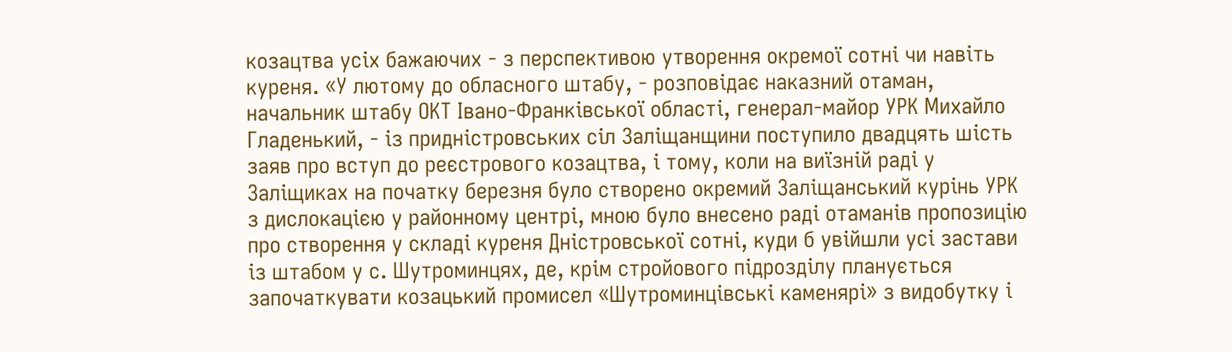козацтва усіх бажаючих - з перспективою утворення окремої сотні чи навіть куреня. «У лютому до обласного штабу, - розповідає наказний отаман, начальник штабу ОКТ Івано-Франківської області, генерал-майор УРК Михайло Гладенький, - із придністровських сіл Заліщанщини поступило двадцять шість заяв про вступ до реєстрового козацтва, і тому, коли на виїзній раді у Заліщиках на початку березня було створено окремий Заліщанський курінь УРК з дислокацією у районному центрі, мною було внесено раді отаманів пропозицію про створення у складі куреня Дністровської сотні, куди б увійшли усі застави із штабом у с. Шутроминцях, де, крім стройового підрозділу планується започаткувати козацький промисел «Шутроминцівські каменярі» з видобутку і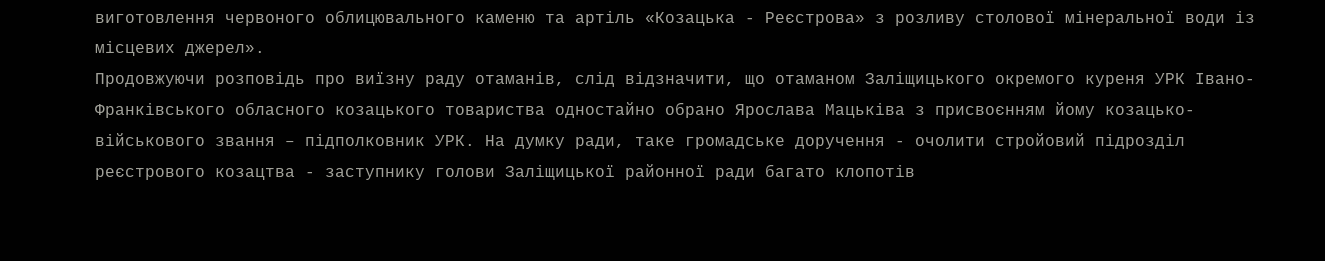виготовлення червоного облицювального каменю та артіль «Козацька - Реєстрова» з розливу столової мінеральної води із місцевих джерел».
Продовжуючи розповідь про виїзну раду отаманів, слід відзначити, що отаманом Заліщицького окремого куреня УРК Івано-Франківського обласного козацького товариства одностайно обрано Ярослава Мацьківа з присвоєнням йому козацько-військового звання – підполковник УРК. На думку ради, таке громадське доручення - очолити стройовий підрозділ реєстрового козацтва - заступнику голови Заліщицької районної ради багато клопотів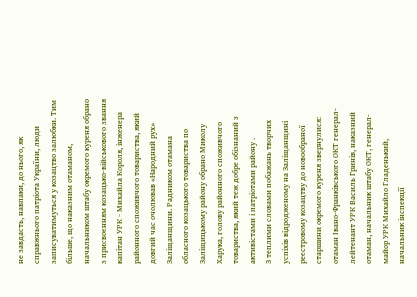не завдасть, навпаки, до нього, як справжнього патріота України, люди записуватимуться у козацтво залюбки. Тим більше, що наказним отаманом, начальником штабу окремого куреня обрано з присвоєнням козацько-військового звання капітан УРК - Михайла Короля, інженера районного споживчого товариства, який довгий час очолював «Народний рух» Заліщанщини. Радником отамана обласного козацького товариства по Заліщицькому району обрано Миколу Харука, голову районного споживчого товариства, який теж добре обізнаний з активістами і патріотами району .
З теплими словами побажань творчих успіхів відродженому на Заліщанщині реєстровому козацтву до новообраної старшини окремого куреня звернулися: отаман Івано-Франківського ОКТ генерал-лейтенант УРК Василь Гринів, наказний отаман, начальник штабу ОКТ, генерал-майор УРК Михайло Гладенький, начальник інспекції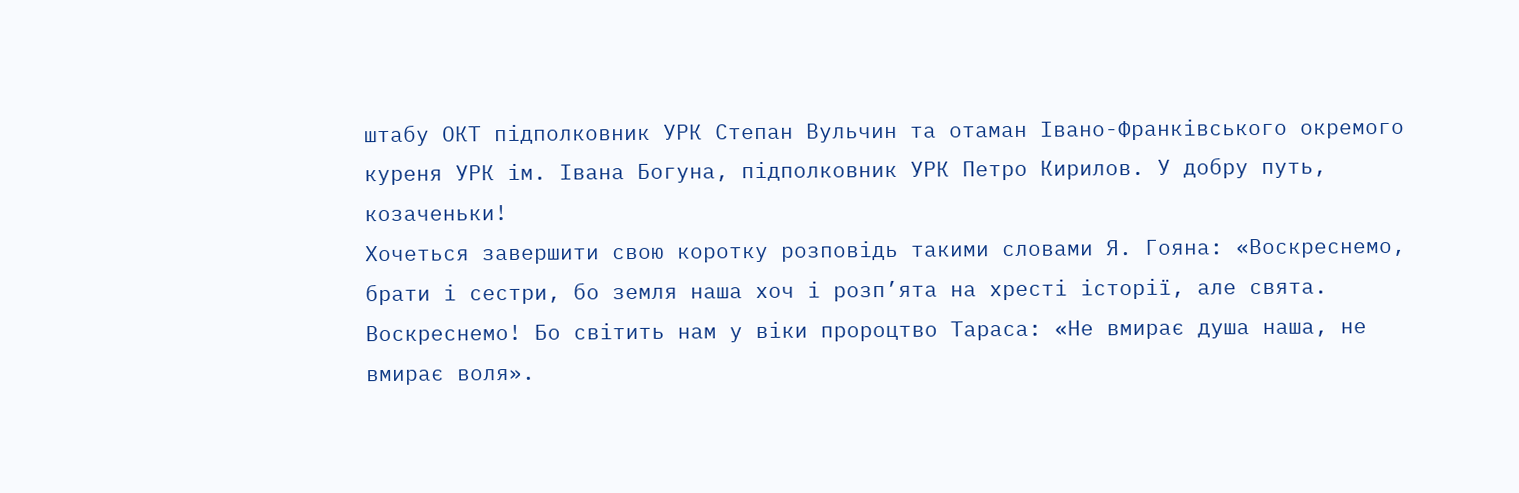штабу ОКТ підполковник УРК Степан Вульчин та отаман Івано-Франківського окремого куреня УРК ім. Івана Богуна, підполковник УРК Петро Кирилов. У добру путь, козаченьки!
Хочеться завершити свою коротку розповідь такими словами Я. Гояна: «Воскреснемо, брати і сестри, бо земля наша хоч і розп’ята на хресті історії, але свята. Воскреснемо! Бо світить нам у віки пророцтво Тараса: «Не вмирає душа наша, не вмирає воля».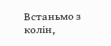Встаньмо з колін,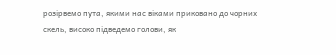розірвемо пута, якими нас віками приковано до чорних скель, високо підведемо голови, як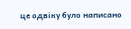це одвіку було написано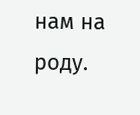нам на роду.